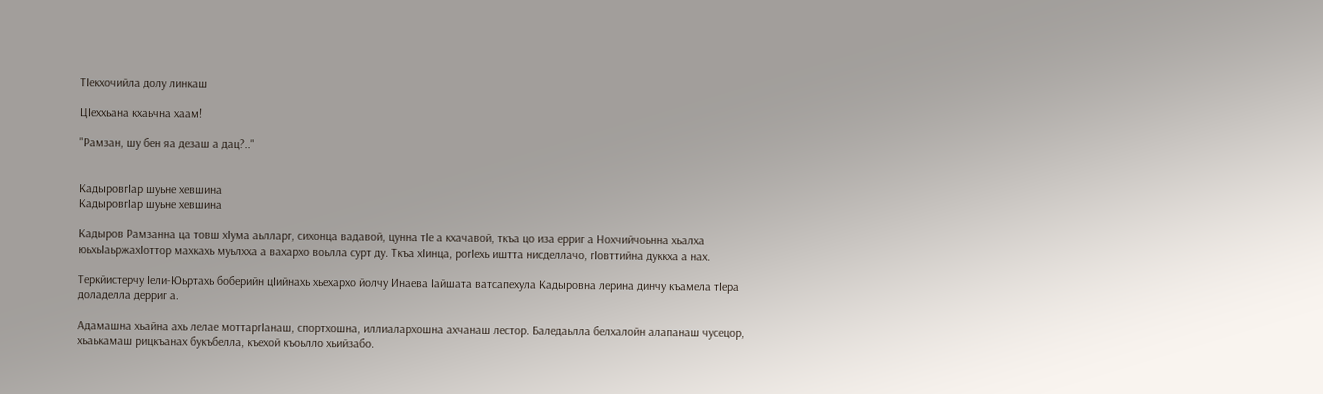ТIекхочийла долу линкаш

ЦIеххьана кхаьчна хаам!

"Рамзан, шу бен яа дезаш а дац?.."


КадыровгIар шуьне хевшина
КадыровгIар шуьне хевшина

Кадыров Рамзанна ца товш хIума аьлларг, сихонца вадавой, цунна тIе а кхачавой, ткъа цо иза ерриг а Нохчийчоьнна хьалха юьхьIаьржахIоттор махкахь муьлхха а вахархо воьлла сурт ду. Ткъа хIинца, рогIехь иштта нисделлачо, гIовттийна дуккха а нах.

Теркйистерчу Iели-Юьртахь боберийн цIийнахь хьехархо йолчу Инаева Iайшата ватсапехула Кадыровна лерина динчу къамела тIера доладелла дерриг а.

Адамашна хьайна ахь лелае моттаргIанаш, спортхошна, иллиалархошна ахчанаш лестор. Баледаьлла белхалойн алапанаш чусецор, хьаькамаш рицкъанах букъбелла, къехой къоьлло хьийзабо.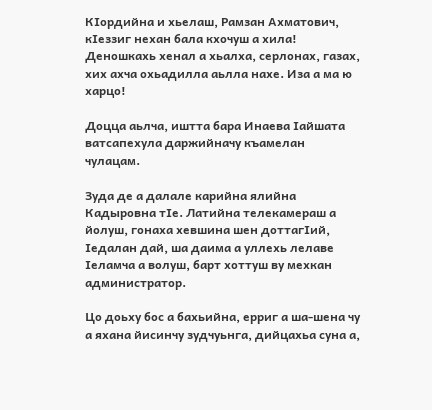КIордийна и хьелаш, Рамзан Ахматович, кIеззиг нехан бала кхочуш а хила! Деношкахь хенал а хьалха, серлонах, газах, хих ахча охьадилла аьлла нахе. Иза а ма ю харцо!

Доцца аьлча, иштта бара Инаева Iайшата ватсапехула даржийначу къамелан чулацам.

Зуда де а далале карийна ялийна Кадыровна тIе. Латийна телекамераш а йолуш, гонаха хевшина шен доттагIий, Iедалан дай, ша даима а уллехь лелаве Iеламча а волуш, барт хоттуш ву мехкан администратор.

Цо доьху бос а бахьийна, ерриг а ша-шена чу а яхана йисинчу зудчуьнга, дийцахьа суна а,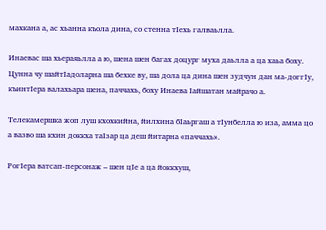махкана а, ас хьанна къола дина, со стенна тIехь галваьлла.

Инаевас ша хьераяьлла а ю, шена шен багах доцург муха даьлла а ца хаьа боху. Цунна чу шайтIадоларна ша бехке ву, ша дола ца дина шен зудчун дан ма-доггIу, къинтIера валахьара шена, паччахь, боху Инаева Iайшатан майрачо а.

Телекамершка жоп луш кхохкийна, йилхина бIаьргаш а тIунбелла ю иза, амма цо а вазво ша кхин доккха таIзар ца деш йитарна «паччахь».

РогIера ватсап-персонаж – шен цIе а ца йоккхуш,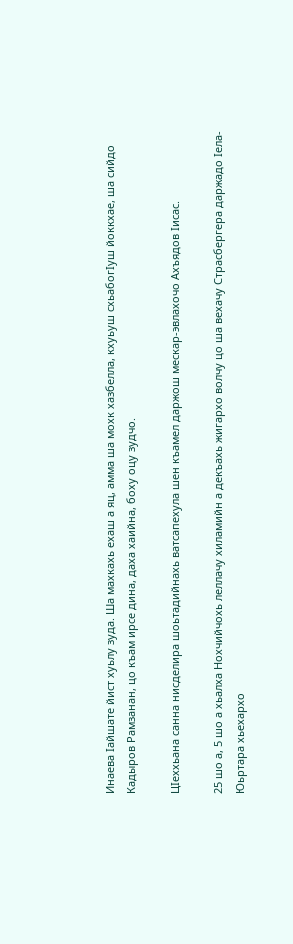Инаева Iайшате йист хуьлу зуда. Ша махкахь ехаш а яц, амма ша мохк хазбелла, кхуьуш схьабогIуш йоккхае, ша сийдо Кадыров Рамзанан, цо къам ирсе дина, даха хаийна, боху оцу зудчо.

ЦIеххьана санна нисделира шоьтадийнахь ватсапехула шен къамел даржош мескар-эвлахочо Ахъядов Iисас.

25 шо а, 5 шо а хьалха Нохчийчохь леллачу хиламийн а декъахь жигархо волчу цо ша вехачу Страсбергера даржадо Iела-Юьртара хьехархо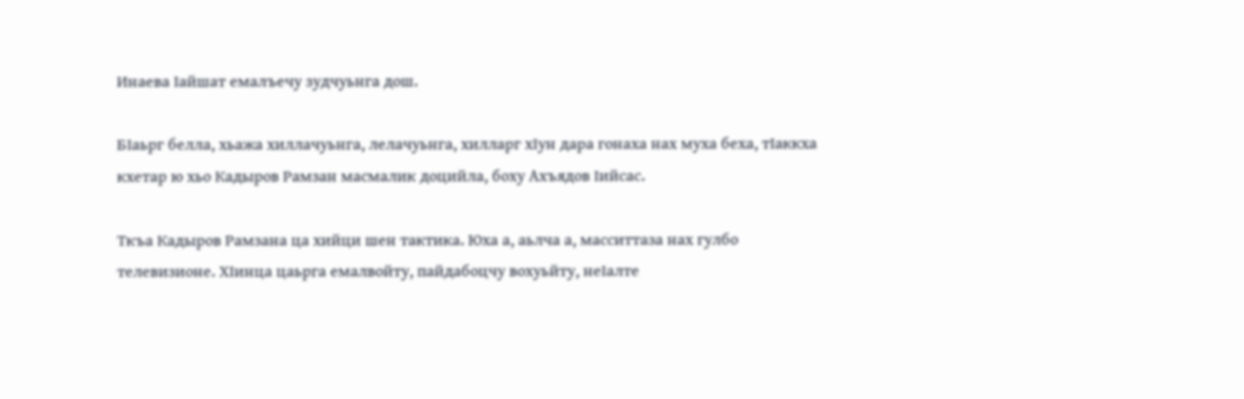Инаева Iайшат емалъечу зудчуьнга дош.

БIаьрг белла, хьажа хиллачуьнга, лелачуьнга, хилларг хIун дара гонаха нах муха беха, тIаккха кхетар ю хьо Кадыров Рамзан масмалик доцийла, боху Ахъядов Iийсас.

Ткъа Кадыров Рамзана ца хийци шен тактика. Юха а, аьлча а, масситтаза нах гулбо телевизионе. ХIинца цаьрга емалвойту, пайдабоцчу вохуьйту, неIалте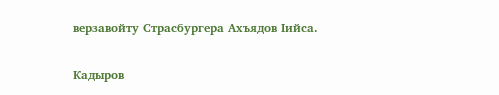верзавойту Страсбургера Ахъядов Iийса.

Кадыров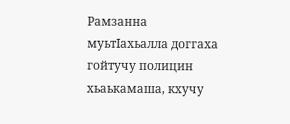Рамзанна муьтIахьалла доггаха гойтучу полицин хьаькамаша, кхучу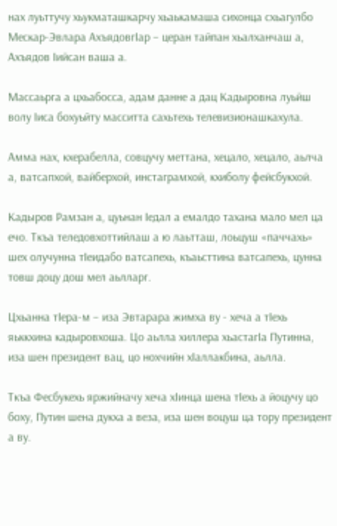нах луьттучу хьукматашкарчу хьаькамаша сихонца схьагулбо Мескар-Эвлара АхъядовгIар – церан тайпан хьалханчаш а, Ахъядов Iийсан ваша а.

Массаьрга а цхьабосса, адам данне а дац Кадыровна луьйш волу Iиса бохуьйту масситта сахьтехь телевизионашкахула.

Амма нах, кхерабелла, совцучу меттана, хецало, хецало, аьлча а, ватсапхой, вайберхой, инстаграмхой, кхиболу фейсбукхой.

Кадыров Рамзан а, цуьнан Iедал а емалдо тахана мало мел ца ечо. Ткъа теледовхоттийлаш а ю лаьтташ, лоьцуш «паччахь» шех олучунна тIеидабо ватсапехь, къаьсттина ватсапехь, цунна товш доцу дош мел аьлларг.

Цхьанна тIера-м – иза Эвтарара жимха ву - хеча а тIехь яьккхина кадыровхоша. Цо аьлла хиллера хьастагIа Путинна, иза шен президент вац, цо нохчийн хIаллакбина, аьлла.

Ткъа Фесбукехь яржийначу хеча хIинца шена тIехь а йоцучу цо боху, Путин шена дукха а веза, иза шен воцуш ца тору президент а ву.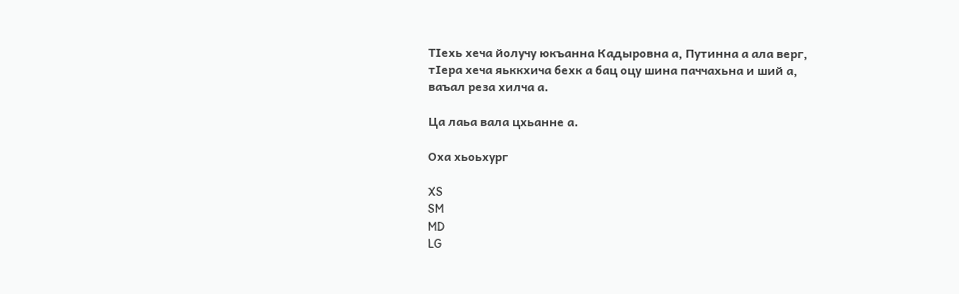ТIехь хеча йолучу юкъанна Кадыровна а, Путинна а ала верг, тIера хеча яьккхича бехк а бац оцу шина паччахьна и ший а, ваъал реза хилча а.

Ца лаьа вала цхьанне а.

Оха хьоьхург

XS
SM
MD
LG